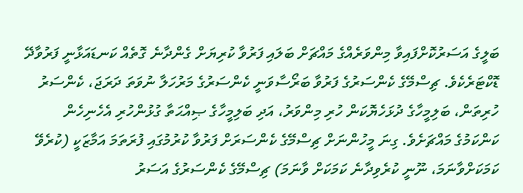ބަލީގެ އަސަރުކޮށްފައިވާ މިންވަރެއްގެ މައްޗަށް ބަލައި ފަރުވާ ކުރިޔަށް ގެންދާނެ ގޮތެއް ކަނޑައަޅާނީ ފަރުވާދޭ ޑޮކްޓަރެކެވެ. ޗިސްމޭގެ ކެންސަރުގެ ފަރުވާ ބަރޯސާވަނީ ކެންސަރުގެ މަރުހަލާ ނުވަތަ ދަރަޖަ، ކެންސަރު ހުރިތަން، ބަލިމީހާގެ ދުޅަހެޔޮކަން ހުރި މިންވަރު، އަދި ބަލިމީހާގެ ޞިއްޙަތާ ގުޅުންހުރި އެހެނިހެން ކަންކަމުގެ މައްޗަށެވެ. ގިނަ މީހުންނަށް ޗިސްމޭގެ ކެންސަރަށް ފަރުވާ ކުރުމުގައި ފުރަތަމަ އަމާޒަކީ (ކުރެވޭ ކަމަކަށްވާނަމަ، ނޫނީ ކުރެވިދާނެ ކަމަކަށް ވާނަމަ) ޗިސްމޭގެ ކެންސަރުގެ އަސަރު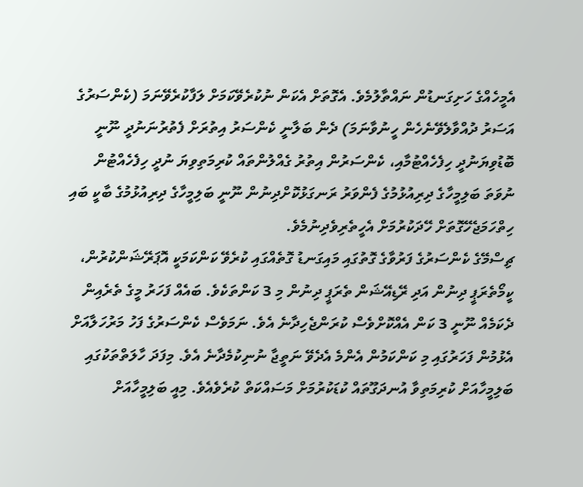އެމީހެއްގެ ހަށިގަނޑުން ނައްތާލުމެވެ. އެގޮތަށް އެކަން ނުކުރެވޭކަމަށް ލަފާކުރެވޭނަމަ (ކެންސަރުގެ އަސަރު ދުއްވާލެވޭނެހެން ހީނުވާނަމަ) ދެން ބަލާނީ ކެންސަރު އިތުރަށް ފެތުރުނަނުދީ ނޫނީ ބޮޑުވިޔަނުދީ ހިފެހެއްޓުމާއި، ކެންސަރުން އިތުރު ގެއްލުންތައް ކުރިމަތިވިޔަ ނުދީ ހިފެހެއްޓުން ނުވަތަ ބަލިމީހާގެ ދިރިއުޅުމުގެ ފެންވަރު ރަނގަޅުކޮށްދިނުން ނޫނީ ބަލިމީހާގެ ދިރިއުޅުމުގެ ބާކީ ބައި ހިތްހަމަޖެހޭގޮތަށް ހޭދަކުރުމަށް އެހީތެރިވެދިނުމެވެ.
ޗިސްމޭގެ ކެންސަރުގެ ފަރުވާގެ ގޮތުގައި މައިގަނޑު ގޮތެއްގައި ކުރެވޭ ކަންކަމަކީ އޮޕަރޭޝަންކުރުން، ކީމޯތެރަޕީ ދިނުން އަދި ރޭޑިއޭޝަން ތެރަޕީ ދިނުން މި 3 ކަންތަކެވެ. ބައެއް ފަހަރު މީގެ ތެރެއިން ދެކަމެއް ނޫނީ 3 ކަން އެއްކޮށްވެސް ކުރަންޖެހިދާނެ އެވެ. ނަމަވެސް ކެންސަރުގެ ފަހު މަރުހަލާއަށް އެޅުމުން ފަހަރުގައި މި ކަންކަމުން އެންމެ އެދެވޭ ނަތީޖާ ނުނިކުމެދާނެ އެވެ. މިފަދަ ހާލަތްތަކުގައި ބަލިމީހާއަށް ކުރިމަތިވާ އުނދަގޫތައް ކުޑަކުރުމަށް މަސައްކަތް ކުރެވެއެވެ. މިއީ ބަލިމީހާއަށް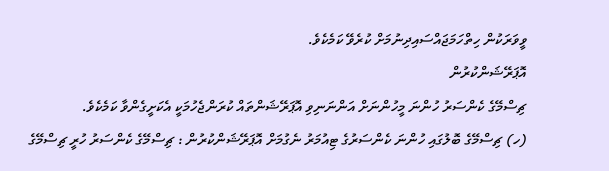ވީވަރަކުން ހިތްހަމަޖައްސައިދިނުމަށް ކުރެވޭ ކަމެކެވެ.
އޮޕަރޭޝަންކުރުން
ޗިސްމޭގެ ކެންސަރު ހުންނަ މީހުންނަށް އަންނަނިވި އޮޕަރޭޝަންތައް ކުރަންޖެހުމަކީ އެކަށީގެންވާ ކަމެކެވެ.
(ހ) ޗިސްމޭގެ ބޮލުގައި ހުންނަ ކެންސަރުގެ ޓިއުމަރު ނެގުމަށް އޮޕަރޭޝަންކުރުން : ޗިސްމޭގެ ކެންސަރު ހުރީ ޗިސްމޭގެ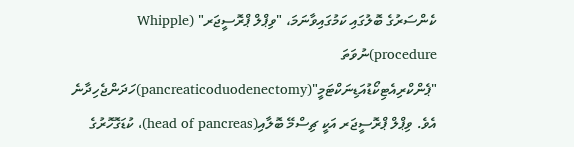ކެންސަރުގެ ބޮލުގައި ކަމުގައިވާނަމަ، "ވިޕްލް ޕްރޮސީޖަރ" (Whipple procedure)ނުވަތަ "ޕެންކްރިއެޓިކޯޑުއަޑިނަކްޓަމީ"(pancreaticoduodenectomy)ހަދަންޖެހިދާނެ އެވެ. ވިޕްލް ޕްރޮސީޖަރ އަކީ ޗިސްމޭ ބޮލާއި(head of pancreas)، ކުޑަގޮހޮރުގެ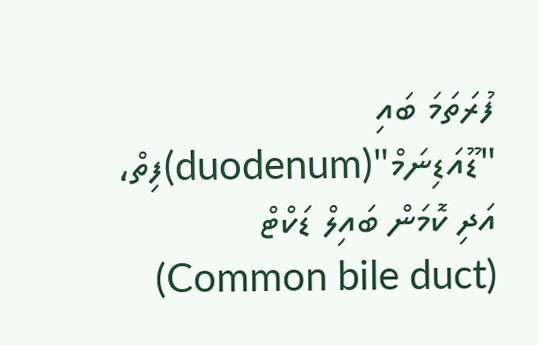ފުރަތަމަ ބައި "ޑޫއަޑިނަމް"(duodenum)ފިތް، އަދި ކޮމަން ބައިލް ޑަކްޓް (Common bile duct)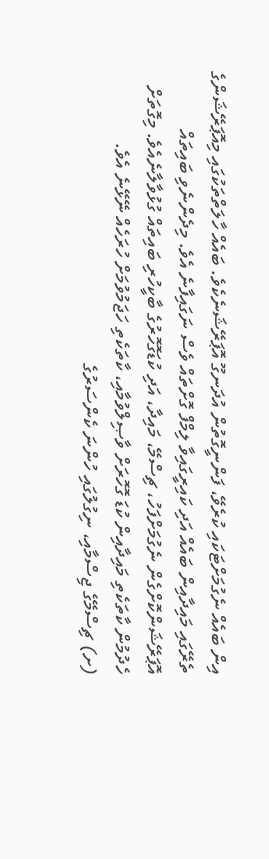އިން ބައެއް ނެގުމަށްޓަކައި ކުރެވޭ، ފަންނީގޮތުން އުދަނގޫ އޮޕަރޭޝަނެކެވެ. ބައެއް ހާލަތްތަކުގައި މިއޮޕަރޭޝަންގެ ތެރޭގައި މައިދާއިން ބައެއް އަދި ކައިރީގައިވާ ލިމްފް ގޮށްތައް ވެސް ނަގައިފާނެ އެވެ. މިދެންނެވި ބައިތައް އޮޕަރޭޝަންކޮށްގެން ނެގުމަށްފަހު، ޗިސްމޭ، މައިދާ، އަދި ކުޑަގޮހޮރުގެ ބާކީހުރި ބައިތައް ގުޅުވާލާނެއެވެ. މިގޮތަށް ހެދުމުން ކާތަކެތި މައިދާއިން ކުޑަ ގޮހޮރަށް ވާޞިލްވުމާއި، ކާތަކެތި ހަޖަމުވުމަށް ހުރަހެއް ނޭޅޭނެ އެވެ.
(ށ) ޗިސްމޭގެ ޖިސްމާއި، ނިގުލުގައި ހުންނަ ކެންސަރުގެ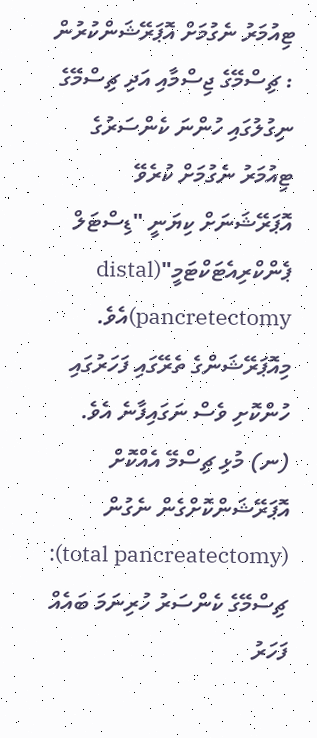ޓިއުމަރު ނެގުމަށް އޮޕަރޭޝަންކުރުން : ޗިސްމޭގެ ޖިސްމާއި އަދި ޗިސްމޭގެ ނިގުލުގައި ހުންނަ ކެންސަރުގެ ޓިއުމަރު ނެގުމަށް ކުރެވޭ އޮޕަރޭޝަނަށް ކިޔަނީ "ޑިސްޓަލް ޕެންކްރިއެޓަކްޓަމީ"(distal pancretectomy)އެވެ. މިއޮޕަރޭޝަންގެ ތެރޭގައި ފަހަރުގައި ހުންކޮށި ވެސް ނަގައިފާނެ އެވެ.
(ނ) މުޅި ޗިސްމޭ އެއްކޮށް އޮޕަރޭޝަންކޮށްގެން ނެގުން (total pancreatectomy): ޗިސްމޭގެ ކެންސަރު ހުރިނަމަ ބައެއް ފަހަރު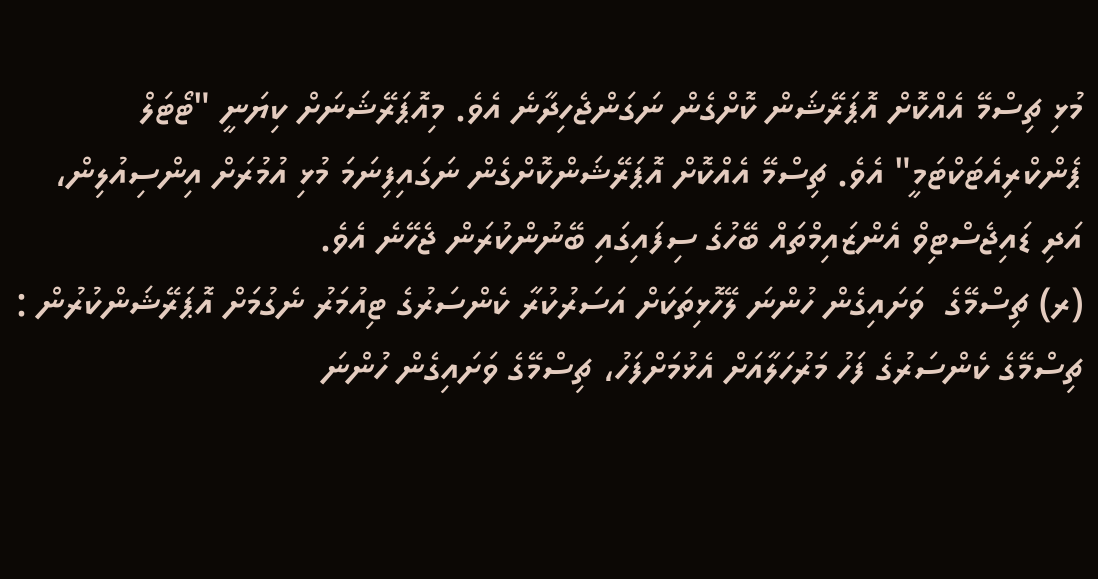މުޅި ޗިސްމޭ އެއްކޮށް އޮޕަރޭޝަން ކޮށްގެން ނަގަންޖެހިދާނެ އެވެ. މިއޮޕަރޭޝަނަށް ކިޔަނީ "ޓޯޓަލް ޕެންކްރިއެޓަކްޓަމީ" އެވެ. ޗިސްމޭ އެއްކޮށް އޮޕަރޭޝަންކޮށްގެން ނަގައިފިނަމަ މުޅި އުމުރަށް އިންސިއުލިން، އަދި ޑައިޖެސްޓިވް އެންޒައިމްތައް ބޭހުގެ ސިފައިގައި ބޭނުންކުރަން ޖެހޭނެ އެވެ.
(ރ) ޗިސްމޭގެ  ވަށައިގެން ހުންނަ ލޭހޮޅިތަކަށް އަސަރުކުރާ ކެންސަރުގެ ޓިއުމަރު ނެގުމަށް އޮޕަރޭޝަންކުރުން : ޗިސްމޭގެ ކެންސަރުގެ ފަހު މަރުހަލާއަށް އެޅުމަށްފަހު، ޗިސްމޭގެ ވަށައިގެން ހުންނަ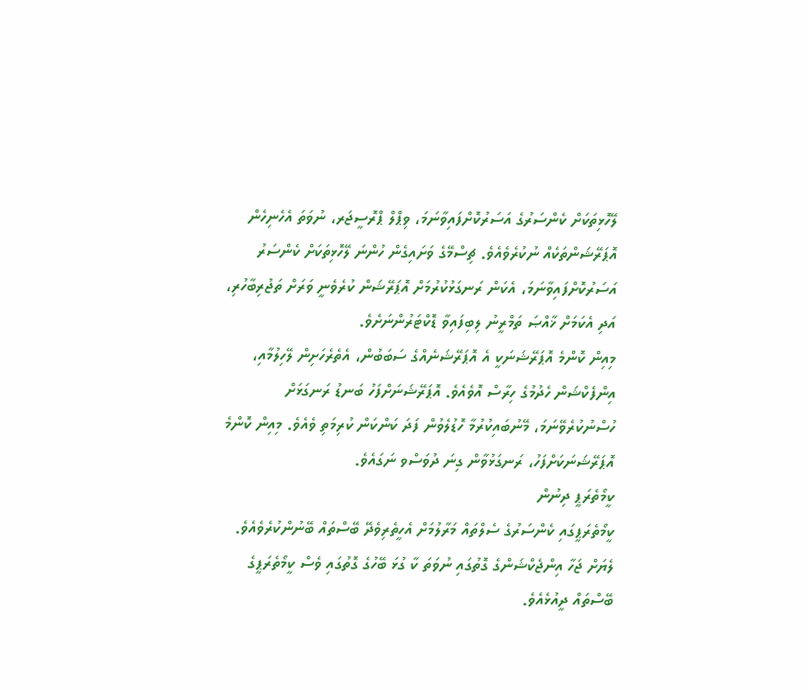ލޭހޮޅިތަކަށް ކެންސަރުގެ އަސަރުކޮށްފައިވާނަމަ، ވިޕްލް ޕްރޮސީޖަރ، ނުވަތަ އެހެނިހެން އޮޕަރޭޝަންތަކެއް ނުކުރެވެއެވެ. ޗިސްމޭގެ ވަށައިގެން ހުންނަ ލޭހޮޅިތަކަށް ކެންސަރު އަސަރުކޮށްފައިވާނަމަ، އެކަން ރަނގަޅުކުރުމަށް އޮޕަރޭޝަން ކުރެވެނީ ވަރަށް ތަޖުރިބާހުރި، އަދި އެކަމަށް ޚާއްޞަ ތަމްރީނު ލިބިފައިވާ ޑޮކްޓަރުންނަށެވެ.
މިއިން ކޮންމެ އޮޕަރޭޝަނަކީ އެ އޮޕަރޭޝަނެއްގެ ސަބަބުން، އެތެރެހަށިން ލޭހިލުމާއި، އިންފެކްޝަން ހެދުމުގެ ހިރާސް އޮވެއެވެ. އޮޕަރޭޝަނަށްފަހު ބަނޑު ރަނގަޅަށް ހުސްނުކުރެވޭނަމަ، މޭނުބައިކުރުމާ ހޮޑުލެވުން ފަދަ ކަންކަން ކުރިމަތި ވެއެވެ. މިއިން ކޮންމެ އޮޕަރޭޝަނަކަށްފަހު، ރަނގަޅުވާން ގިނަ ދުވަސްވ ނަގައެވެ.
ކީމޯތެރަޕީ ދިނުން
ކީމޯތެރަޕީގައި ކެންސަރުގެ ސެލްތައް މަރާލުމަށް އެހީތެރިވެދޭ ބޭސްތައް ބޭނުންކުރެވެއެވެ. ލެޔަށް ޖަހާ އިންޖެކްޝަންގެ ގޮތުގައި ނުވަތަ ކާ ގުޅަ ބޭހުގެ ގޮތުގައި ވެސް ކީމޯތެރަޕީގެ ބޭސްތައް ދީއުޅެއެވެ.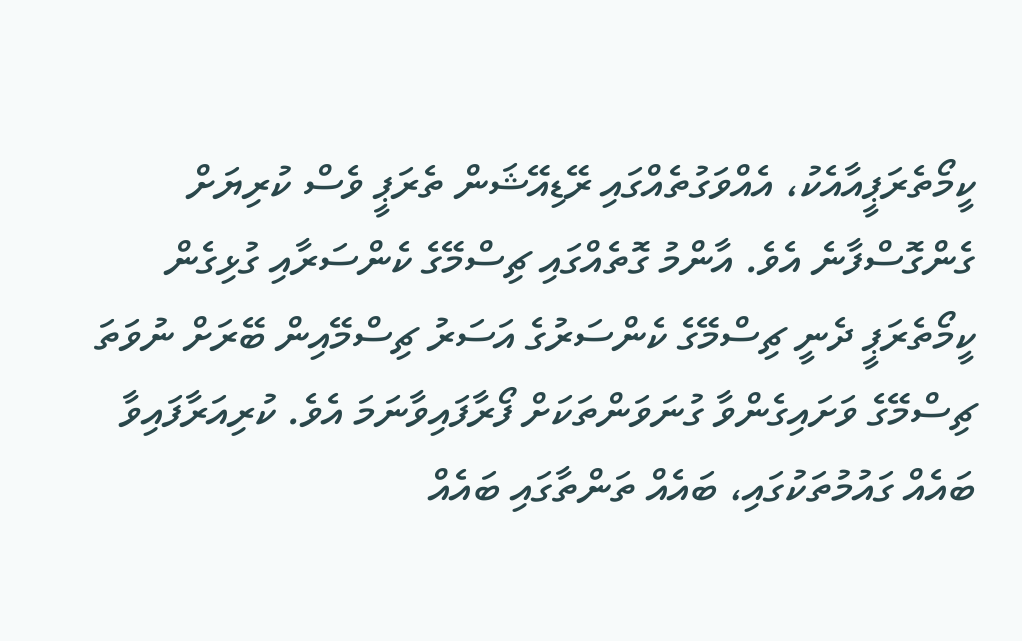ކީމޯތެރަޕީއާއެކު، އެއްވަގުތެއްގައި ރޭޑިއޭޝަން ތެރަޕީ ވެސް ކުރިޔަށް ގެންގޮސްފާނެ އެވެ. އާންމު ގޮތެއްގައި ޗިސްމޭގެ ކެންސަރާއި ގުޅިގެން ކީމޯތެރަޕީ ދެނީ ޗިސްމޭގެ ކެންސަރުގެ އަސަރު ޗިސްމޭއިން ބޭރަށް ނުވަތަ ޗިސްމޭގެ ވަށައިގެންވާ ގުނަވަންތަކަށް ފޯރާފައިވާނަމަ އެވެ. ކުރިއަރާފައިވާ ބައެއް ގައުމުތަކުގައި، ބައެއް ތަންތާގައި ބައެއް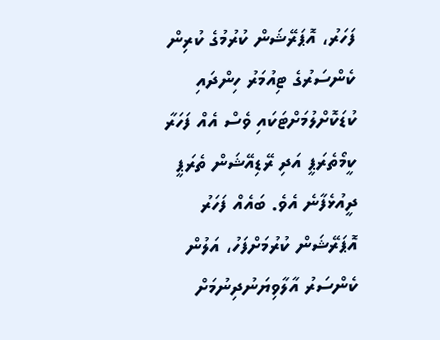ފަހަރު، އޮޕަރޭޝަން ކުރުމުގެ ކުރިން ކެންސަރުގެ ޓިއުމަރު ހިންދައި ކުޑަކޮށްލުމަށްޓަކައި ވެސް އެއް ފަހަރާ ކީމޯތެރަޕީ އަދި ރޭޑިއޭޝަން ތެރަޕީ ދީއުޅެފާނެ އެވެ. ބައެއް ފަހަރު އޮޕަރޭޝަން ކުރުމަށްފަހު، އަލުން ކެންސަރު އާލާވިޔަނުދިނުމަށް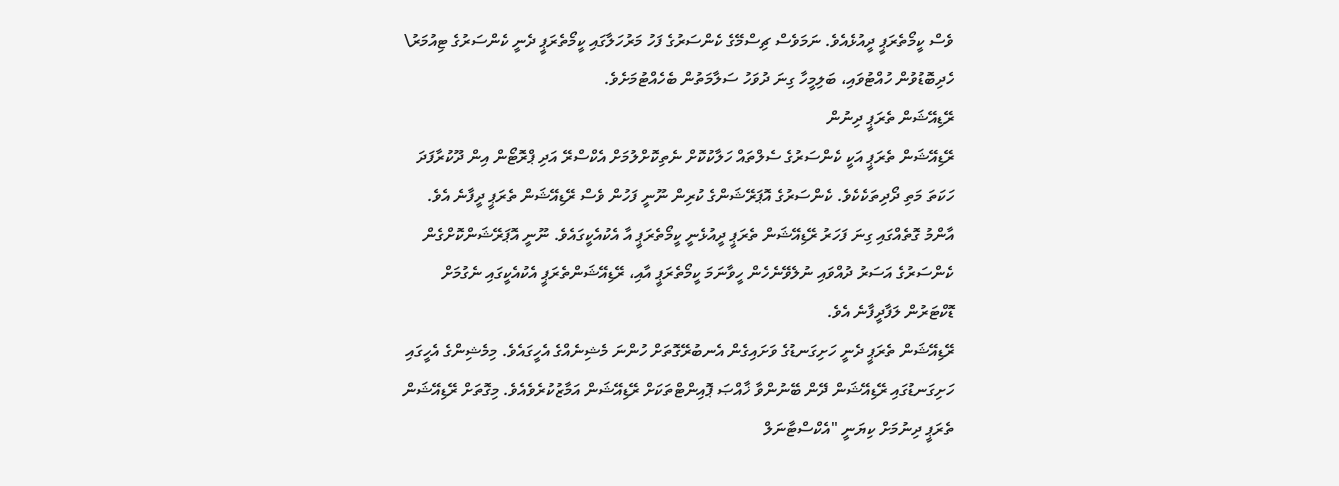ވެސް ކީމޯތެރަޕީ ދީއުޅެއެވެ. ނަމަވެސް ޗިސްމޭގެ ކެންސަރުގެ ފަހު މަރުހަލާގައި ކީމޯތެރަޕީ ދެނީ ކެންސަރުގެ ޓިއުމަރު\ ހެދިބޮޑުވުން ހުއްޓުވައި، ބަލިމީހާ ގިނަ ދުވަހު ސަލާމަތުން ބެހެއްޓުމަށެވެ.
ރޭޑިއޭޝަން ތެރަޕީ ދިނުން
ރޭޑިއޭޝަން ތެރަޕީ އަކީ ކެންސަރުގެ ސެލްތައް ހަލާކުކޮށް ނެތިކޮށްލުމަށް އެކްސްރޭ އަދި ޕްރޮޓޯން އިން ދޫކުރާފަދަ ހަކަތަ މަތި ދޯދިތަކެކެވެ. ކެންސަރުގެ އޮޕަރޭޝަންގެ ކުރިން ނޫނީ ފަހުން ވެސް ރޭޑިއޭޝަން ތެރަޕީ ދީފާނެ އެވެ. އާންމު ގޮތެއްގައި ގިނަ ފަހަރު ރޭޑިއޭޝަން ތެރަޕީ ދީއުޅެނީ ކީމޯތެރަޕީ އާ އެކުއެކީގައެވެ. ނޫނީ އޮޕަރޭޝަންކޮށްގެން ކެންސަރުގެ އަސަރު ދުއްވައި ނުލެވޭނެހެން ހީވާނަމަ ކީމޯތެރަޕީ އާއި، ރޭޑިއޭޝަންތެރަޕީ އެކުއެކީގައި ނެގުމަށް ޑޮކްޓަރުން ލަފާދީފާނެ އެވެ.
ރޭޑިއޭޝަން ތެރަޕީ ދެނީ ހަށިގަނޑުގެ ވަށައިގެން އެނބުރޭގޮތަށް ހުންނަ މެޝިނެއްގެ އެހީގައެވެ. މިމެޝިންގެ އެހީގައި ހަށިގަނޑުގައި ރޭޑިއޭޝަން ދޭން ބޭނުންވާ ޚާއްޞަ ޕޮއިންޓްތަކަށް ރޭޑިއޭޝަން އަމާޒުކުރެވެއެވެ. މިގޮތަށް ރޭޑިއޭޝަން ތެރަޕީ ދިނުމަށް ކިޔަނީ "އެކްސްޓާނަލް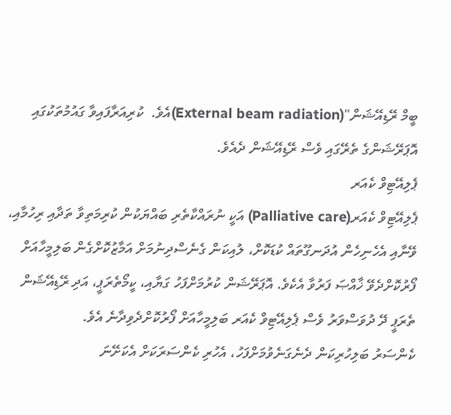ބީމް ރޭޑިއޭޝަން"(External beam radiation)އެވެ.  ކުރިއަރާފައިވާ ގައުމުތަކުގައި އޮޕަރޭޝަންގެ ތެރޭގައި ވެސް ރޭޑިއޭޝަން ދެއެވެ.
ޕެލިއޭޓިވް ކެއަރ
ޕެލިއޭޓިވް ކެއަރ(Palliative care) އަކީ ނުރައްކާތެރި ބައްޔަކުން ކުރިމަތިވާ ތަދާއި ރިހުމާއި، ވޭނާއި އެހެނިހެން އުދަނގޫތައް ކުޑަކޮށް، ލުއިކަން ގެނެސްދިނުމަށް އަމާޒުކޮށްގެން ބަލިމީހާއަށް ފޯރުކޮށްދެވޭ ޚާއްޞަ ފަރުވާ އެކެވެ. އޮޕަރޭޝަން ކުރުމަށްފަހު ގަޔާއި، ކީމޯތެރަޕީ، އަދި ރޭޑިއޭޝަން ތެރަޕީ ދޭ ދުވަސްވަރު ވެސް ޕެލިއޭޓިވް ކެއަރ ބަލިމީހާއަށް ފޯރުކޮށްދެވިދާނެ އެވެ.
ކެންސަރު ބަލިހުރިކަން ދެނެގަނެވުމަށްފަހު، އެހުރި ކެންސަރަކަށް އެކަށޭނަ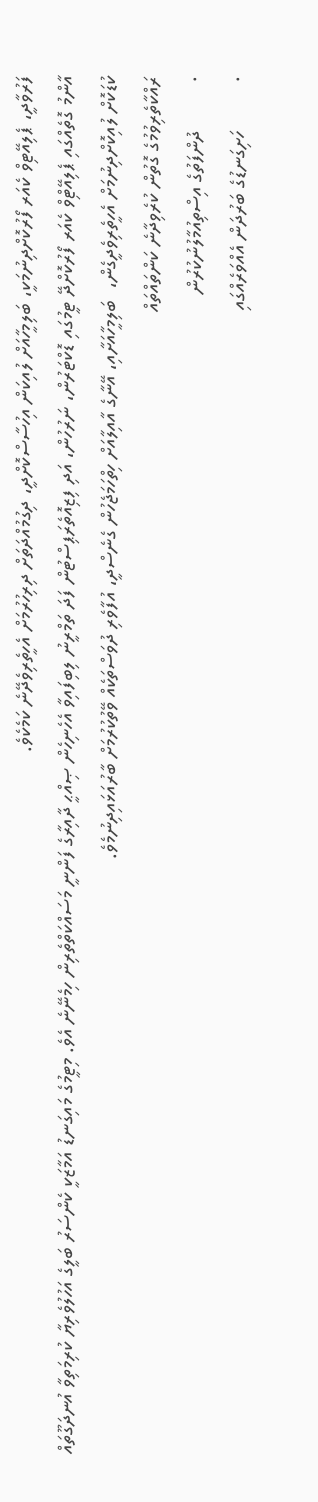ފަރުވާދީ، ޕެލިއޭޓިވް ކެއަރ ފޯރުކޮށްދިނުމަކީ، ބަލިމީހާއަށް ލުއިކަން އިހުސާސްކޮށްދީ، ދިގުމުއްދަތަށް ދިރިހުރުމަށް އެހީތެރިވެދޭނެ ކަމެކެވެ.
އާންމު ގޮތެއްގައި ޕެލިއޭޓިްވް ކެއަރ ފޯރުކޮށްދޭ ޓީމުގައި ޑޮކްޓަރުން، ނަރުހުން، އަދި ފިޒިއޮތެރަޕިސްޓުން ފަދަ ތަމްރީނު ލިބިފައިވާ އެހެނިހެން ޞިއްޙީ ދާއިރާގެ ފަންނީ މަސައްކަތްތެރިން ހިމެނޭނެ އެވެ. މިޓީމުގެ މައިގަނޑު އަމާޒަކީ ކެންސަރު ބަލީގެ އަހުލުވެރިޔާ ކުރިމަތިވާ އުނދަގޫތައް ކުޑަކޮށް ލުއިކޮށްދިނުމަށް އެހީތެރިވެދީގެން،  ބަލިމީހާއަށާއި، އޭނާގެ އާއިލާއަށް ހިތްހަމަޖެހުން ގެނެސްދީ، އުފާވެރި ދުވަސްތަކެއް ވޭތުކުރުމަށް ބާރުއަޅައިދިނުމެވެ.
ރައްކާތެރިވުމުގެ ގޮތުން ކުރެވިދާނެ ކަންތައްތައް
·         ދުންފަތުގެ އިސްތިއުމާލުނުކުރުން
·         ހަށިގަނޑުގެ ބަރުދަން އެއްވަރެއްގައި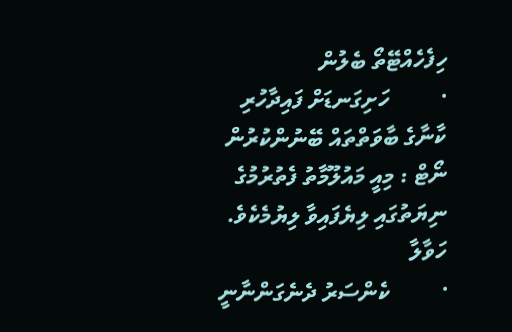ހިފެހެއްޓޭތޯ ބެލުން
·         ހަށިގަނޑަށް ފައިދާހުރި ކާނާގެ ބާވަތްތައް ބޭނުންކުރުން
ނޯޓް : މިއީ މައުލޫމާތު ފެތުރުމުގެ ނިޔަތުގައި ލިޔެފައިވާ ލިޔުމެކެވެ.
ހަވާލާ
·         ކެންސަރު ދެނެގަންނާނީ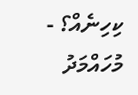ކިހިނެއް؟ - މުހައްމަދު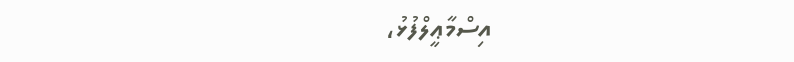އިސްމާޢީލްފުޅު،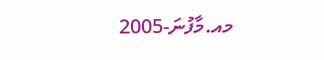މއ.މާފުނަ-2005